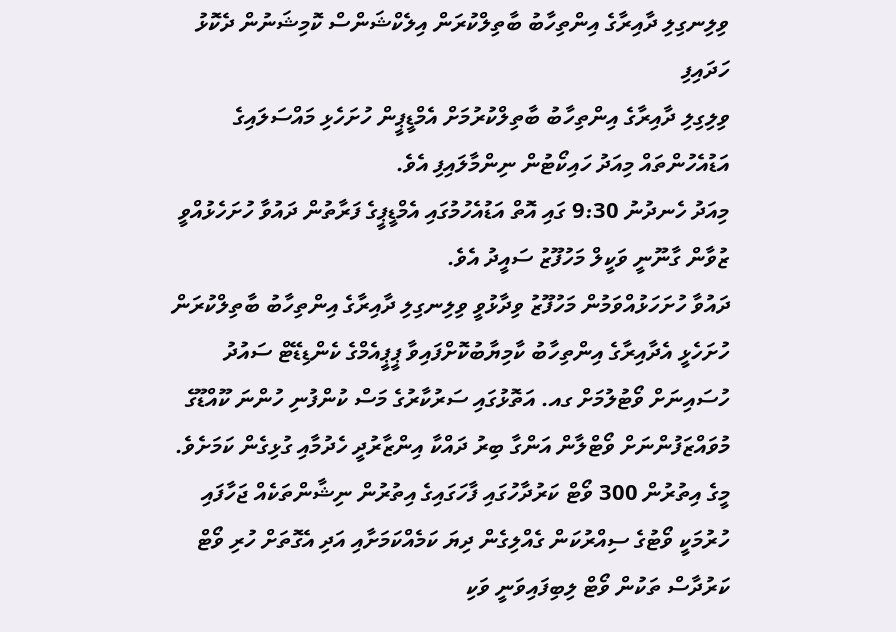ވިލިނގިލި ދާއިރާގެ އިންތިހާބު ބާތިލްކުރަން އިލެކްޝަންސް ކޮމިޝަނުން ދެކޮޅު ހަދައިފި
ވިލިގިލި ދާއިރާގެ އިންތިހާބު ބާތިލްކުރުމަށް އެމްޑީޕީން ހުށަހެޅި މައްސަލައިގެ އަޑުއެހުންތައް މިއަދު ހައިކޯޓުން ނިންމާލައިފި އެވެ.
މިއަދު ހެނދުނު 9:30 ގައި އޮތް އަޑުއެހުމުގައި އެމްޑީޕީގެ ފަރާތުން ދައުވާ ހުށަހެޅުއްވީ ޒުވާން ގާނޫނީ ވަކީލް މަހުފޫޒު ސައީދު އެވެ.
ދައުވާ ހުށަހަޅުއްވަމުން މަހުފޫޒު ވިދާޅުވީ ވިލިނގިލި ދާއިރާގެ އިންތިހާބު ބާތިލްކުރަން ހުށަހެޅީ އެދާއިރާގެ އިންތިހާބު ކާމިޔާބުކޮށްފައިވާ ޕީޕީއެމްގެ ކެންޑިޑޭޓް ސައުދު ހުސައިނަށް ވޯޓުލުމަށް ގއ. އަތޮޅުގައި ސަރުކާރުގެ މަސް ކުންފުނި ހުންނަ ކޫއްޑޫގެ މުވައްޒަފުންނަށް ވޯޓްލާން އަންގާ ބިރު ދައްކާ އިންޒާރުދީ ހެދުމާއި ގުޅިގެން ކަމަށެވެ. މީގެ އިތުރުން 300 ވޯޓް ކަރުދާހުގައި ފާހަގައިގެ އިތުރުން ނިޝާންތަކެއް ޖަހާފައި ހުރުމަކީ ވޯޓުގެ ސިއްރުކަން ގެއްލިގެން ދިޔަ ކަމެއްކަމަށާއި އަދި އެގޮތަށް ހުރި ވޯޓް ކަރުދާސް ތަކުން ވޯޓް ލިބިފައިވަނީ ވަކި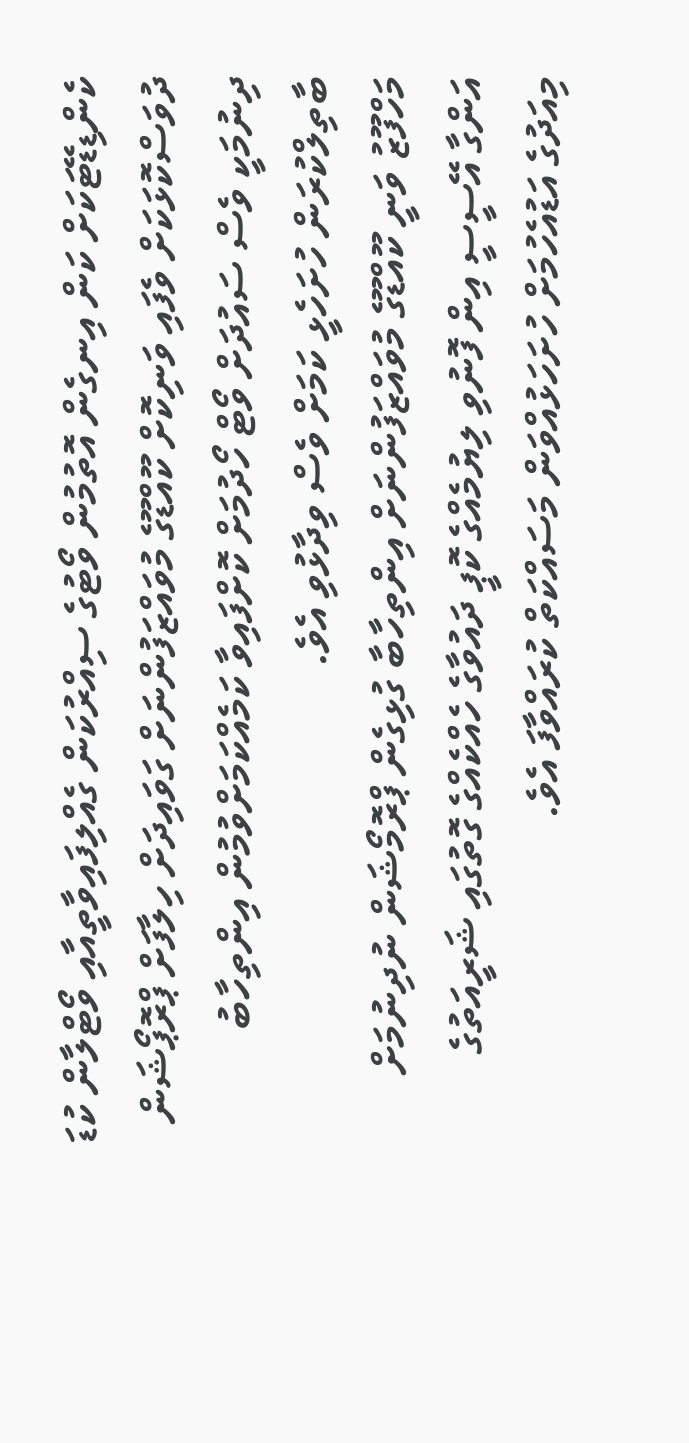ކެންޑިޑޭޓަކަށް ކަން އިނގެން އޮތުމުން ވޯޓުގެ ސިއްރުކަން ގެއްލިފައިވާތީއާއި ވޯޓްލާން ކުޑަ ދުވަސްކޮޅަކަށް ވެފައި ވަނިކޮށް ކޫއްޑޫގެ މުވައްޒަފުންނަށް ގަވައިދަށް ހިލާފަށް ޕްރޮޕޯޝަން ދިނުމަކީ ވެސް ސައުދަށް ވޯޓް ހޯދުމަށް ކޮށްފައިވާ ކަމެއްކަމަށްވުމުން އިންތިހާބު ބާތިލްކުރަން ހުށަހެޅީ ކަމަށް ވެސް ވިދާޅުވި އެވެ.
މަހްފޫޒު ވަނީ ކޫއްޑޫގެ މުވައްޒަފުންނަށް އިންތިހާބާ ގުޅިގެން ޕްރޮމޯޝަން ނުދިނުމަށް އަންގާ އޭސީސީ އިން ފޮނުވި ލިޔުމެއްގެ ކޮޕީ ދައުވާގެ ހެއްކެއްގެ ގޮތުގައި ޝަރީއަތުގެ މިއަދުގެ އަޑުއެހުމަށް ހުށަހަޅުއްވަން މަސައްކަތް ކުރައްވާފަ އެވެ.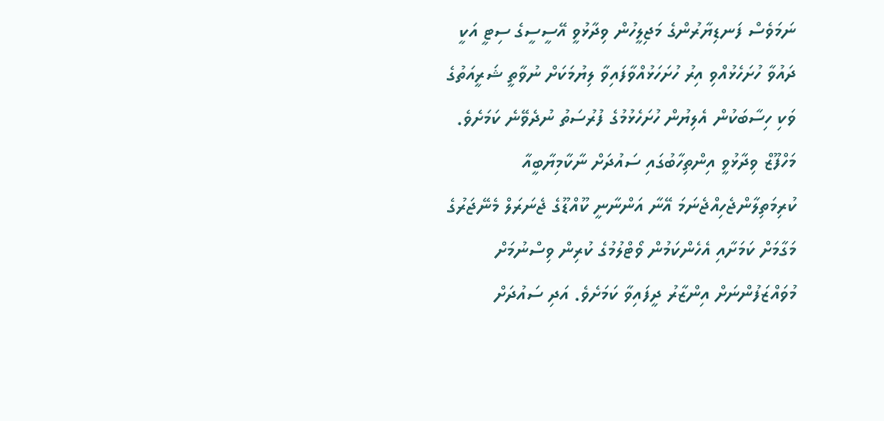ނަމަވެސް ފަނޑިޔާރުންގެ މަޖިލީހުން ވިދާޅުވީ އޭސީސީގެ ސިޓީ އަކީ ދައުވާ ހުށަހެޅުއްވި އިރު ހުށަހަޅުއްވާފައިވާ ލިޔުމަކަށް ނުވާތީ ޝަރީއަތުގެ ވަކި ހިސާބަކުން އެލިޔުން ހުށަހެޅުމުގެ ފުރުސަތު ނުދެވޭނެ ކަމަށެވެ.
މަހްފޫޒް ވިދާޅުވީ އިންތިހާބުގައި ސައުދަށް ނާކާމިޔާބީއާ ކުރިމަތިލާންޖެހިއްޖެނަމަ އޭނާ އަންނާނީ ކޫއްޑޫގެ ޖެނަރަލް މެނޭޖަރުގެ މަގާމަށް ކަމަށާއި އެހެންކަމުން ވޯޓްލުމުގެ ކުރިން ވިސްނުމަށް މުވައްޒަފުންނަށް އިންޒާރު ދީފައިވާ ކަމަށެވެ. އަދި ސައުދަށް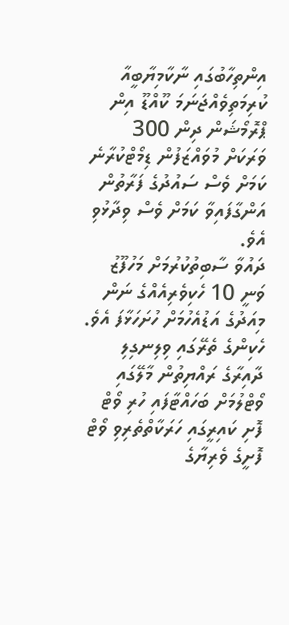އިންތިހާބުގައި ނާކާމިޔާބީއާ ކުރިމަތިވެއްޖަނަމަ ކޫއްޑޫ އިން ޕްރޮމޯޝަން ދިން 300 ވަރަކަށް މުވައްޒަފުން ޑިމޯޓްކުރާނެ ކަމަށް ވެސް ސައުދުގެ ފަރާތުން އަންގާފައިވާ ކަމަށް ވެސް ވިދާޅުވި އެވެ.
ދައުވާ ސާބިތުކުރުމަށް މަހުފޫޒު ވަނީ 10 ހެކިވެރިއެއްގެ ނަން މިއަދުގެ އަޑުއެހުމަށް ހުށަހަޅާފަ އެވެ. ހެކިންގެ ތެރޭގައި ވިލިނގިލި ދާއިރާގެ ރައްޔިތުން މާލޭގައި ވޯޓްލުމަށް ބަހައްޓާފައި ހުރި ވޯޓް ފޮށި ކައިރީގައި ހަރަކާތްތެރިވި ވޯޓް ފޮށީގެ ވެރިޔާގެ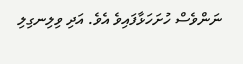ނަންވެސް ހުށަހަޅާފައިވެ އެވެ. އަދި ވިލިނގިލި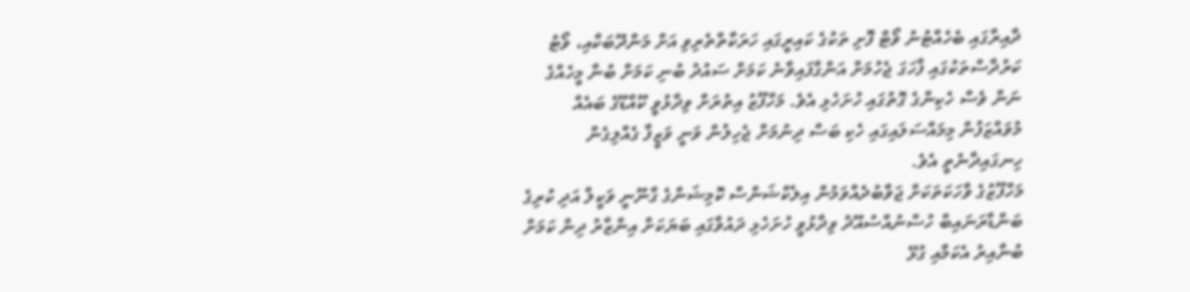ދާއިރާގައި ބެހެއްޓުނު ވޯޓް ފޮށި ތަކުގެ ކައިރީގައި ހަރަކާތްތެރިވި އަށް މަންދޫބަކާއި، ވޯޓު ކަރުދާސްތަކުގައި ފާހަގަ ޖެހުމަށް އަންގާފައިވާނެ ކަމަށް ސައުދު ބުނި ކަމަށް ބުނާ މީހެއްގެ ނަން ވެސް ހެކިންގެ ގޮތުގައި ހުށަހެޅި އެވެ. މަހްފޫޒު އިތުރަށް ވިދާޅުވީ ކޫއްޑޫގެ ބައެއް މުވައްޒަފުން މިމައްސަލައިގައި ހެކި ބަސް ދިނުމަށް ޖެހިލުން ވަނީ ވަޒީފާ ގެއްލިގެން ހިނގައިދާނެތީ އެވެ.
މަހްފޫޒުގެ ވާހަކަތަކަށް ޖަވާބުދެއްވަމުން އިލެކްޝަންސް ކޮމިޝަންގެ ގާނޫނީ ވަކީލް އަދި ކުރިގެ ބަންޑާރަނައިބް ހުސްނުއްސުއޫދު ވިދާޅުވީ ހުށަހެޅި ދައުވާގައި ބަޔަކަށް އިންޒާރު ދިން ކަމަށް ބުނާއިރު އެކަމާއި ގުޅޭ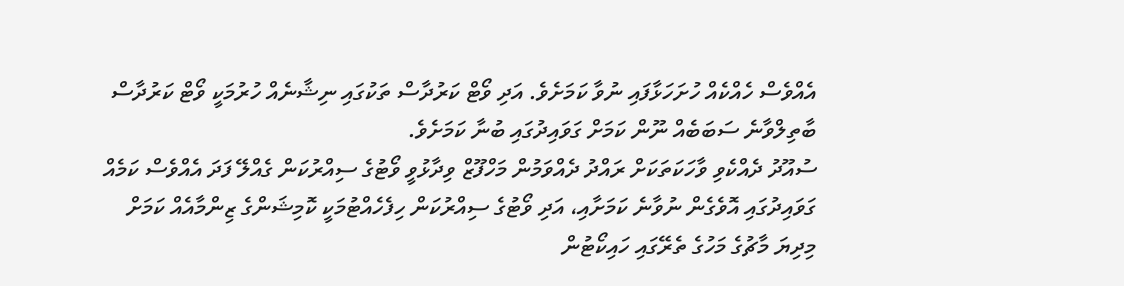އެއްވެސް ހެއްކެއް ހުށަހަޅާފައި ނުވާ ކަމަށެވެ. އަދި ވޯޓް ކަރުދާސް ތަކުގައި ނިޝާނެއް ހުރުމަކީ ވޯޓް ކަރުދާސް ބާތިލްވާނެ ސަބަބެއް ނޫން ކަމަށް ގަވައިދުގައި ބުނާ ކަމަށެވެ.
ސުއޫދު ދެއްކެވި ވާހަކަތަކަށް ރައްދު ދެއްވަމުން މަހްފޫޒް ވިދާޅުވީ ވޯޓުގެ ސިއްރުކަން ގެއްލޭ ފަދަ އެއްވެސް ކަމެއް ގަވައިދުގައި އޮވެގެން ނުވާނެ ކަމަށާއި، އަދި ވޯޓުގެ ސިއްރުކަން ހިފެހެއްޓުމަކީ ކޮމިޝަންގެ ޒިންމާއެއް ކަމަށް މިދިޔަ މާޗުގެ މަހުގެ ތެރޭގައި ހައިކޯޓުން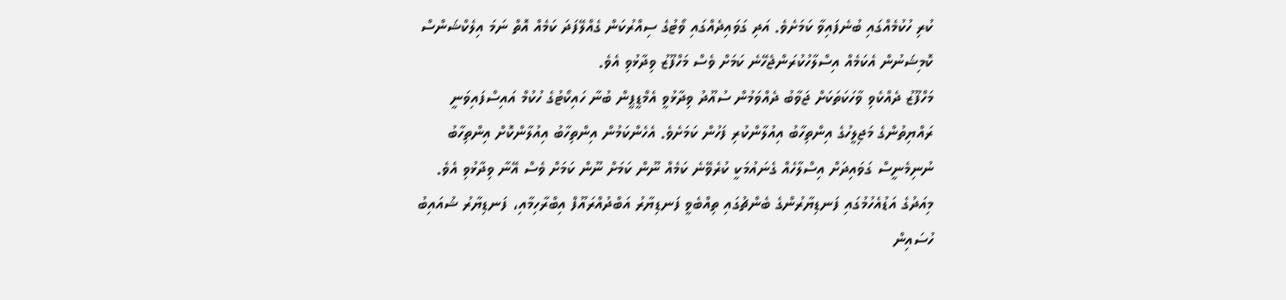ކުރި ހުކުމެއްގައި ބުނެފައިވާ ކަމަށެވެ. އަދި ގަވައިދެއްގައި ވޯޓުގެ ސިއްރުކަން ގެއްލޭފަދަ ކަމެއް އޮތް ނަމަ އިލެކްޝަންސް ކޮމިޝަނުން އެކަމެއް އިސްލާހުކުރަންޖެހޭނެ ކަމަށް ވެސް މަހްފޫޒު ވިދާޅުވި އެވެ.
މަހްފޫޒު ދެއްކެވި ވާހަކަތަކަށް ޖަވާބު ދެއްވަމުން ސުއޫދު ވިދާޅުވީ އެމްޑީޕީން ބުނާ ހައިކޯޓުގެ ހުކުމް އައިސްފައިވަނީ ރައްޔިތުންގެ މަޖިލީހުގެ އިންތިހާބު އިއުލާންކުރި ފަހުން ކަމަށެވެ. އެހެންކަމުން އިންތިހާބު އިއުލާންކޮށް އިންތިހާބު ނުނިމެނީސް ގަވައިދަށް އިސްލާހެއް ގެނައުމަކީ ކުރެވޭނެ ކަމެއް ނޫން ކަމަށް ނޫން ކަމަށް ވެސް އޭނާ ވިދާޅުވި އެވެ.
މިއަދުގެ އަޑުއެހުމުގައި ފަނޑިޔާރުންގެ ބެންޗުގައި ތިއްބެވީ ފަނޑިޔާރު އަބްދުއްރައޫފް އިބްރާހިމާއި، ފަނޑިޔާރު ޝުއައިބު ހުސައިން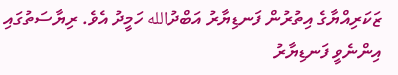ޒަކަރިއްޔާގެ އިތުރުން ފަނޑިޔާރު އަބްދުالله ހަމީދު އެވެ. ރިޔާސަތުގައި އިންނެވީ ފަނޑިޔާރު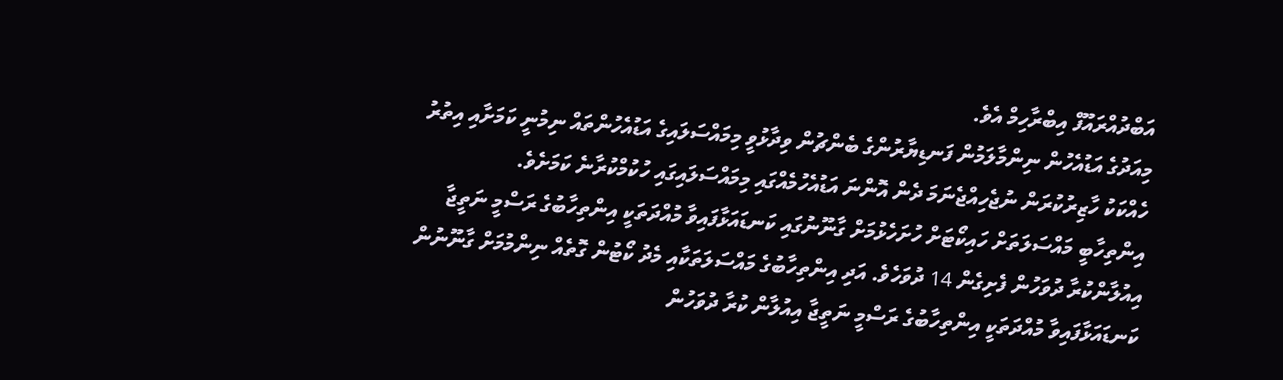އަބްދުއްރައޫފް އިބްރާހިމް އެވެ.
މިއަދުގެ އަޑުއެހުން ނިންމާލަމުން ފަނޑިޔާރުންގެ ބެންޗުން ވިދާޅުވީ މިމައްސަލައިގެ އަޑުއެހުންތައް ނިމުނީ ކަމަށާއި އިތުރު ހެއްކަކު ހާޒިރުކުރަން ނުޖެހިއްޖެނަމަ ދެން އޮންނަ އަޑުއެހުމެއްގައި މިމައްސަލައިގައި ހުކުމްކުރާނެ ކަމަށެވެ.
އިންތިހާބީ މައްސަލަތަށް ހައިކޯޓަށް ހުށަހެޅުމަށް ގާނޫނުގައި ކަނޑައަޅާފައިވާ މުއްދަތަކީ އިންތިހާބުގެ ރަސްމީ ނަތީޖާ އިއުލާންކުރާ ދުވަހުން ފެށިގެން 14 ދުވަހެވެ. އަދި އިންތިހާބުގެ މައްސަލަތަކާއި މެދު ކޯޓުން ގޮތެއް ނިންމުމަށް ގާނޫނުން ކަނޑައަޅާފައިވާ މުއްދަތަކީ އިންތިހާބުގެ ރަސްމީ ނަތީޖާ އިއުލާން ކުރާ ދުވަހުން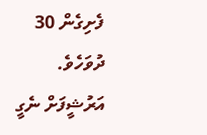ފެށިގެން 30 ދުވަހެވެ.
އަރުޝީފަށް ނެގީ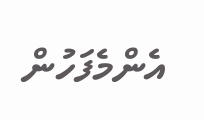އެންމެފަހުން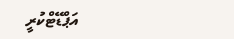އަޕްޑޭޓްކުރީ